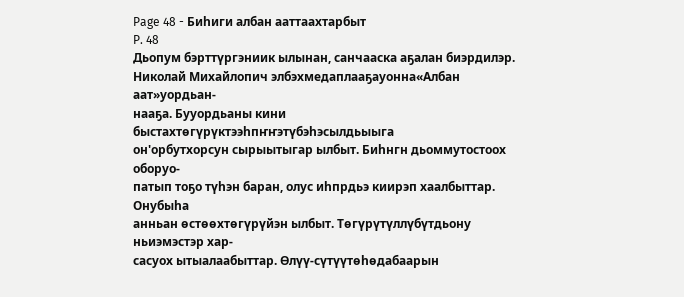Page 48 - Биһиги албан ааттаахтарбыт
P. 48
Дьопум бэрттүргэниик ылынан, санчааска аҕалан биэрдилэр.
Николай Михайлопич элбэхмедаплааҕауонна«Албан аат»уордьан-
нааҕа. Бууордьаны кини быстахтөгүрүктээһпҥҥэтүбэһэсылдьыыга
он'орбутхорсун сырыытыгар ылбыт. Биһнгн дьоммутостоох оборуо-
патып тоҕо түһэн баран, олус иһпрдьэ киирэп хаалбыттар. Онубыһа
анньан өстөөхтөгүрүйэн ылбыт. Төгүрүтүллүбүтдьону ньиэмэстэр хар-
сасуох ытыалаабыттар. Өлүү-сүтүүтөһөдабаарын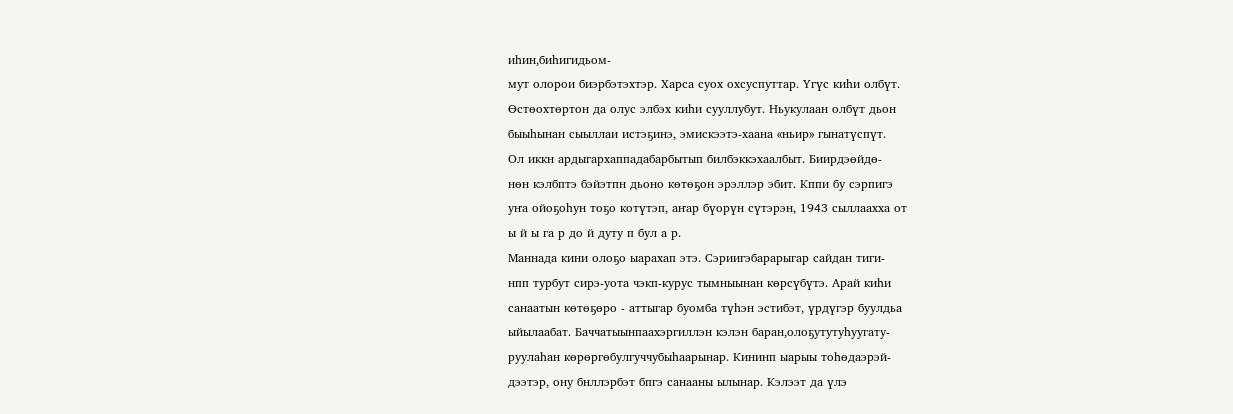иһин,биһигидьом-
мут олорои биэрбэтэхтэр. Харса суох охсуспуттар. Үгүс киһи олбүт.
Өстөохтөртон да олус элбэх киһи сууллубут. Ньукулаан олбүт дьон
быыһынан сыыллаи истэҕинэ, эмискээтэ-хаана «ньир» гынатүспүт.
Ол иккн ардыгархаппадабарбытып билбэккэхаалбыт. Биирдэөйдө-
нөн кэлбптэ бэйэтпн дьоно көтөҕон эрэллэр эбит. Кппи бу сэрпигэ
уҥа ойоҕоһун тоҕо котүтэп, аҥар бүорүн сүтэрэн, 1943 сыллаахха от
ы й ы га р до й дуту п бул а р.
Маннада кини олоҕо ыарахап этэ. Сэриигэбарарыгар сайдан тиги-
нпп турбут сирэ-уота чэкп-курус тымныынан көрсүбүтэ. Арай киһи
санаатын көтөҕөро - аттыгар буомба түһэн эстибэт, үрдүгэр буулдьа
ыйылаабат. Баччатыынпаахэргиллэн кэлэн баран,олоҕутутуһуугату-
руулаһан көрөргөбулгуччубыһаарынар. Кининп ыарыы тоһөдаэрэй-
дээтэр, ону бнллэрбэт бпгэ санааны ылынар. Кэлээт да үлэ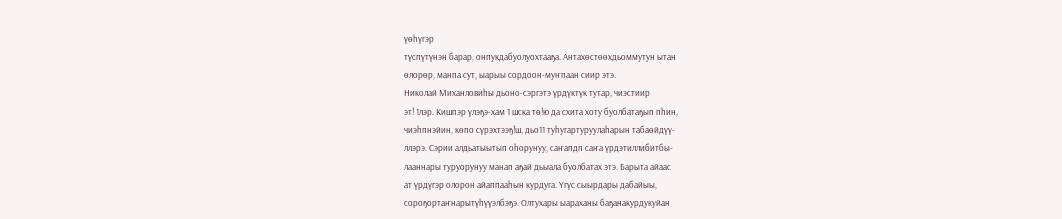үөһүгэр
түспүтүнэн барар, онпукдабуолуохтааҕа. Антахөстөөхдьоммутун ытан
өлорөр, манпа сут, ыарыы сордоон-муҥпаан сиир этэ.
Николай Миханловиһы дьоно-сэргэтэ үрдүктүк тутар, чиэстиир
эт! 1лэр. Кишпэр үлэҕэ-хам 1 шска тө!ю да схита хоту буолбатаҕып пһин,
чиэһпнэйин, көпо сүрэхтээҕ!ш, дьо11 туһугартуруулаһарын табаөйдүү-
ллэрэ. Сэрии алдьатыытып оһорунуу, саҥапдп саҥа үрдэтиллибитбы-
лааннары туруорунуу манап аҕай дьыала буолбатах этэ. Барыта айаас
ат үрдүгэр олорон айаппааһын курдуга. Үгүс сыырдары дабайыы,
сороҕортаҥнарытүһүүэлбэҕэ. Олтухары ыараханы баҕанакурдукуйан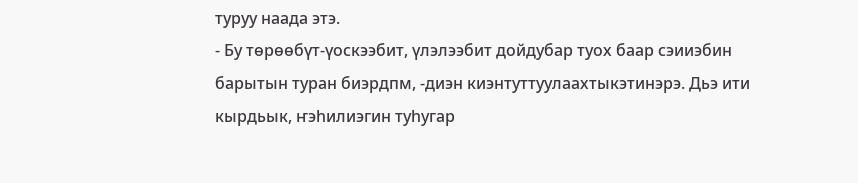туруу наада этэ.
- Бу төрөөбүт-үоскээбит, үлэлээбит дойдубар туох баар сэииэбин
барытын туран биэрдпм, -диэн киэнтуттуулаахтыкэтинэрэ. Дьэ ити
кырдьык, ҥэһилиэгин туһугар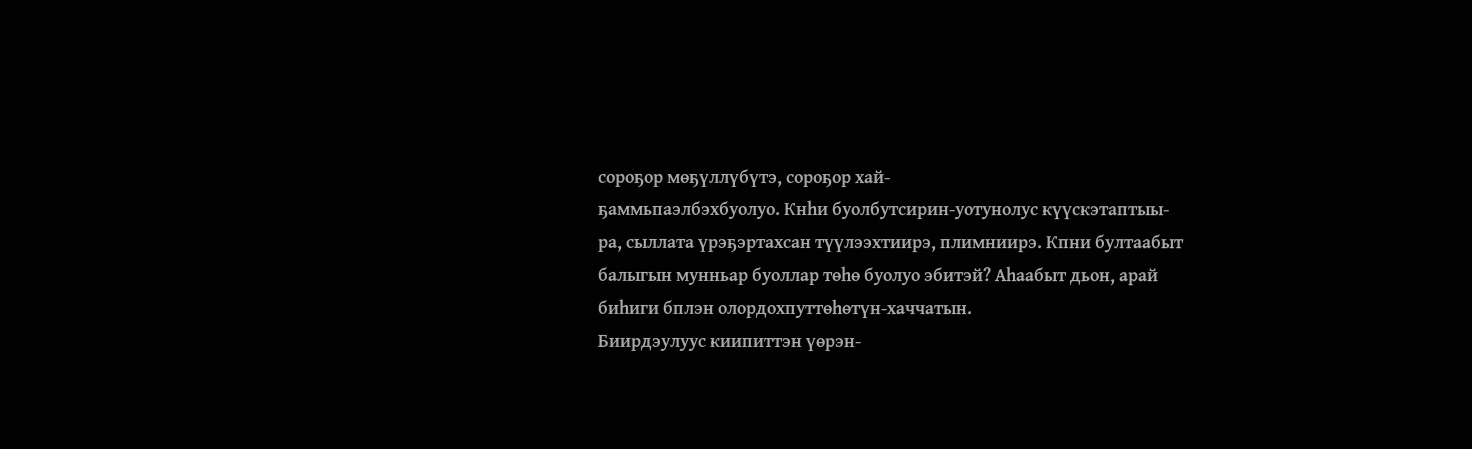сороҕор мөҕүллүбүтэ, сороҕор хай-
ҕаммьпаэлбэхбуолуо. Кнһи буолбутсирин-уотунолус күүскэтаптыы-
ра, сыллата үрэҕэртахсан түүлээхтиирэ, плимниирэ. Кпни бултаабыт
балыгын мунньар буоллар төһө буолуо эбитэй? Аһаабыт дьон, арай
биһиги бплэн олордохпуттөһөтүн-хаччатын.
Биирдэулуус киипиттэн үөрэн-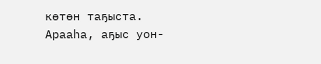көтөн таҕыста. Арааһа, аҕыс уон-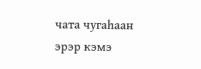чата чугаһаан эрэр кэмэ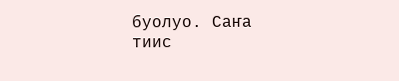буолуо. Саҥа тиис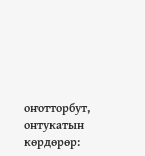оҥотторбут, онтукатын
көрдөрөр: